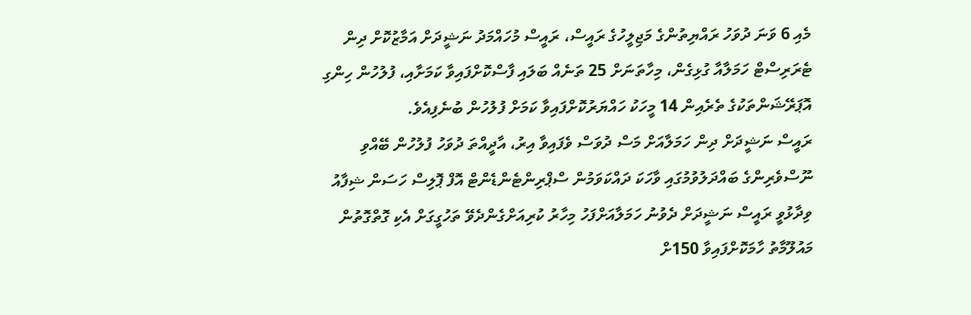މެއި 6 ވަނަ ދުވަހު ރައްޔިތުންގެ މަޖިލީހުގެ ރައީސް، ރައީސް މުހައްމަދު ނަޝީދަށް އަމާޒުކޮށް ދިން ޓެރަރިސްޓް ހަމަލާއާ ގުޅިގެން، މިހާތަނަށް 25 ތަނެއް ބަލައި ފާސްކޮށްފައިވާ ކަމަށާއި، ފުލުހުން ހިންގި އޮޕަރޭޝަންތަކުގެ ތެރެއިން 14 މީހަކު ހައްޔަރުކޮށްފައިވާ ކަމަށް ފުލުހުން ބުނެފިއެވެ.
ރައީސް ނަޝީދަށް ދިން ހަމަލާއަށް މަސް ދުވަސް ވެފައިވާ އިރު، އާދީއްތަ ދުވަހު ފުލުހުން ބޭއްވި ނޫސްވެރިންގެ ބައްދަލުވުމުގައި ވާހަކަ ދައްކަވަމުން ސްޕްރިންޓެންޑެންޓް އޮފް ޕޮލިސް ހަސަން ޝިފާއު ވިދާޅުވީ ރައީސް ނަޝީދަށް ދެވުނު ހަމަލާއަށްފަހު މިހާރު ކުރިއަށްގެންދެވޭ ތަހުގީގަށް އެކި ގޮތްގޮތުން މައުލޫމާތު ހާމަކޮށްފައިވާ 150ށް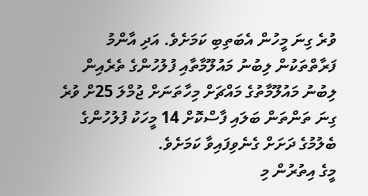ވުރެ ގިނަ މީހުން އެބަތިބި ކަމަށެވެ. އަދި އާންމު ފަރާތްތަކުން ލިބުނު މައުލޫމާތާއި ފުލުހުންގެ ތެރެއިން ލިބުނު މައުލޫމާތުގެ މައްޗަށް މިހާތަނަށް ޖުމްލަ 25ށް ވުރެ ގިނަ ތަންތަން ބަލައި ފާސްކޮށް 14 މީހަކު ފުލުހުންގެ ބެލުމުގެ ދަށަށް ގެނެވިފައިވާ ކަމަށެވެ.
މީގެ އިތުރުން މި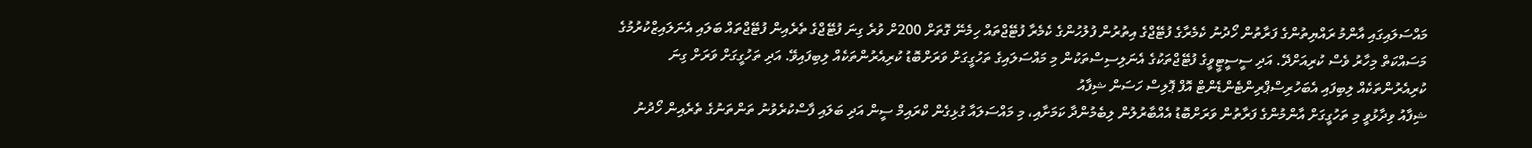މައްސަލައިގައި އާންމު ރައްޔިތުންގެ ފަރާތުން ހޯދުނު ކެމެރާގެ ފުޓޭޖްގެ އިތުރުން ފުލުހުންގެ ކެމެރާ ފުޓޭޖްތައް ހިމެނޭ ގޮތަށް 200ށް ވުރެ ގިނަ ފުޓޭޖްގެ ތެރެއިން ފުޓޭޖްތައް ބަލައި އެނަލައިޒްކުރުމުގެ މަސައްކަތް މިހާރު ވެސް ކުރިއަށްދޭ. އަދި ސީސީޓީވީގެ ފުޓޭޖްތަކުގެ އެނަލިސިސްތަކުން މި މައްސަލައިގެ ތަހުގީގަށް ވަރަށްބޮޑު ކުރިއެރުންތަކެއް ލިބިފައިވޭ. އަދި ތަހުގީގަށް ވަރަށް ގިނަ ކުރިއެރުންތަކެއް ލިބިފައި އެބަހުރިސްޕްރިންޓެންޑެންޓް އޮފް ޕޮލިސް ހަސަން ޝިފާއު
ޝިފާއު ވިދާޅުވީ މި ތަހުގީގަށް އާންމުންގެ ފަރާތުން ވަރަށްބޮޑު އެއްބާރުލުން ލިބެމުންދާ ކަމަށާއި، މި މައްސަލައާ ގުޅިގެން ކްރައިމް ސީން އަދި ބަލައި ފާސްކުރެވުނު ތަންތަނުގެ ތެރެއިން ހޯދުނު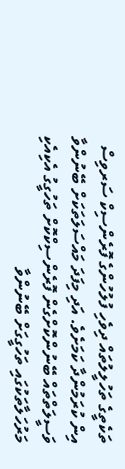ތަކެތީގެ ތަހުލީލުތައް ދިވެހި ފުލުހުންގެ ފޮރެންސިކް ސަރވިސް އިން ކުރަމުންދާ ކަމަށެވެ. އަދި މިފަދަ މައްސަލަތަކަށް ބޭނުންވާ ވަސީލަތްތައް ބޭނުންކޮށްގެން ފޮރެންސިކްކޮށް ތަހުގީގު އެކިއެކި މަރުހަލާތަކުގައި ތަހުގީގަށް ބޭނުންވާ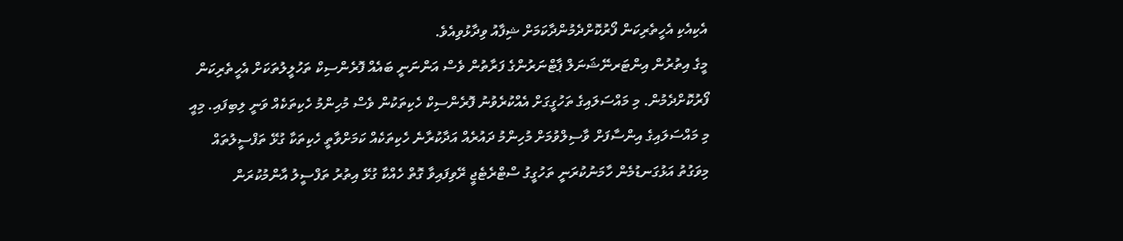އެކިއެކި އެހީތެރިކަން ފޯރުކޮށްދެމުންދާކަމަށް ޝިފާއު ވިދާޅުވިއެވެ.
މީގެ އިތުރުން އިންޓަރނޭޝަނަލް ޕާޓްނަރުންގެ ފަރާތުން ވެސް އަންނަނީ ބައެއް ފޮރެންސިކް ތަހުލީލުތަކަށް އެހީތެރިކަން ފޯރުކޮށްދެމުން. މި މައްސަލައިގެ ތަހުގީގަށް އެއްކުރެވުނު ފޮރެންސިކް ހެކިތަކުން ވެސް މުހިންމު ހެކިތަކެއް ވަނީ ލިބިފައި. މިއީ މި މައްސަލައިގެ އިންސާފަށް ވާސިލްވުމަށް މުހިންމު ދައުރެއް އަދާކުރާނެ ހެކިތަކެއް ކަމަށްވާތީ ހެކިތަކާ ގުޅޭ ތަފްސީލުތައް މިވަގުތު އަޅުގަނޑުމެން ހާމަނުކުރަނީ ތަހުގީގު ސްޓްރެޓެޖީ ރޭވިފައިވާ ގޮތް ހެއްކާ ގުޅޭ އިތުރު ތަފްސީލު އާންމުކުރަން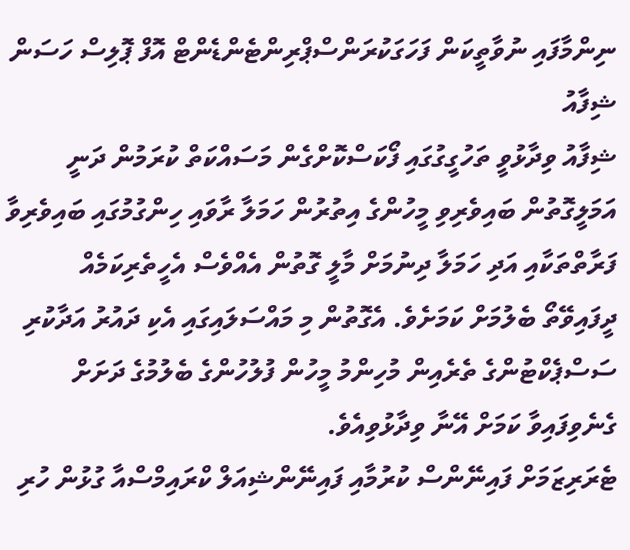ނިންމާފައި ނުވާތީކަން ފަހަގަކުރަންސްޕްރިންޓެންޑެންޓް އޮފް ޕޮލިސް ހަސަން ޝިފާއު
ޝިފާއު ވިދާޅުވީ ތަހުގީގުގައި ފޯކަސްކޮށްގެން މަސައްކަތް ކުރަމުން ދަނީ އަމަލީގޮތުން ބައިވެރިވި މީހުންގެ އިތުރުން ހަމަލާ ރާވައި ހިންގުމުގައި ބައިވެރިވާ ފަރާތްތަކާއި އަދި ހަމަލާ ދިނުމަށް މާލީ ގޮތުން އެއްވެސް އެހީތެރިކަމެއް ދީފައިވޭތޯ ބެލުމަށް ކަމަށެވެ. އެގޮތުން މި މައްސަލައިގައި އެކި ދައުރު އަދާކުރި ސަސްޕެކްޓުންގެ ތެރެއިން މުހިންމު މީހުން ފުލުހުންގެ ބެލުމުގެ ދަށަށް ގެނެވިފައިވާ ކަމަށް އޭނާ ވިދާޅުވިއެވެ.
ޓެރަރިޒަމަށް ފައިނޭންސް ކުރުމާއި ފައިނޭންޝިއަލް ކްރައިމްސްއާ ގުޅުން ހުރި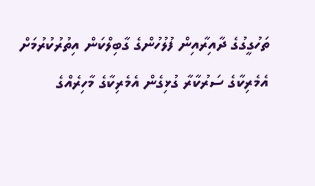ތަހުގީގުގެ ދާއިރާއިން ފުލުހުންގެ ގާބިލްކަން އިތުރުކުރުމަށް އެމެރިކާގެ ސަރުކާރާ ގުޅިގެން އެމެރިކާގެ މާހިރެއްގެ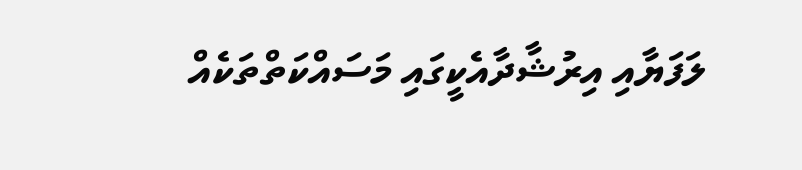ލަފަޔާއި އިރުޝާދާއެކީގައި މަސައްކަތްތަކެއް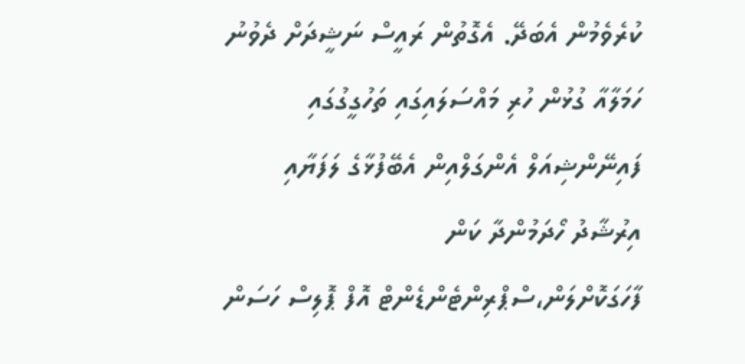ކުރެވެމުން އެބަދޭ. އެގޮތުން ރައީސް ނަޝީދަށް ދެވުނު ހަމަލާއާ ގުޅުން ހުރި މައްސަލައިގައި ތަހުގީގުގައި ފައިނޭންޝިއަލް އެންގަލްއިން އެބޭފުޅާގެ ލަފަޔާއި އިރުޝާދު ހޯދަމުންދާ ކަން ފާހަގަކޮށްލަން،ސްޕްރިންޓެންޑެންޓް އޮފް ޕޮލިސް ހަސަން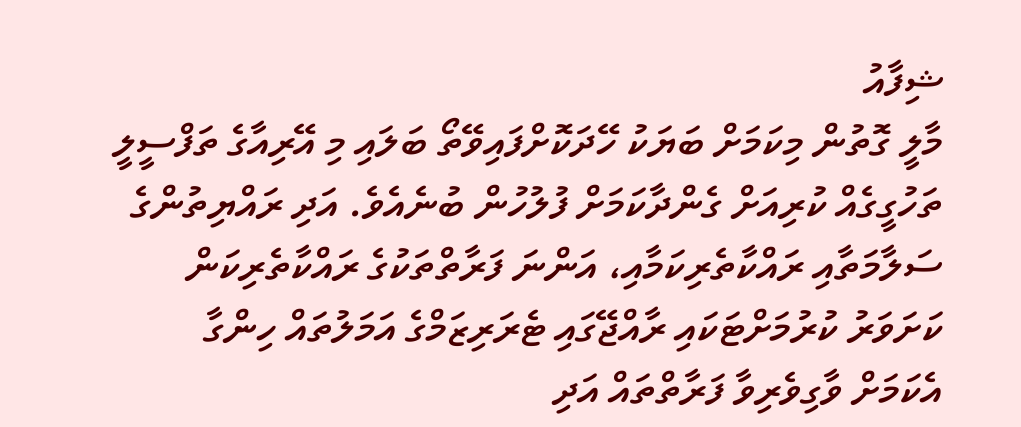ޝިފާއު
މާލީ ގޮތުން މިކަމަށް ބަޔަކު ހޭދަކޮށްފައިވޭތޯ ބަލައި މި އޭރިއާގެ ތަފްސީލީ ތަހުގީގެއް ކުރިއަށް ގެންދާކަމަށް ފުލުހުން ބުނެއެވެ. އަދި ރައްޔިތުންގެ ސަލާމަތާއި ރައްކާތެރިކަމާއި، އަންނަ ފަރާތްތަކުގެ ރައްކާތެރިކަން ކަށަވަރު ކުރުމަށްޓަކައި ރާއްޖޭގައި ޓެރަރިޒަމްގެ އަމަލުތައް ހިންގާ އެކަމަށް ވާގިވެރިވާ ފަރާތްތައް އަދި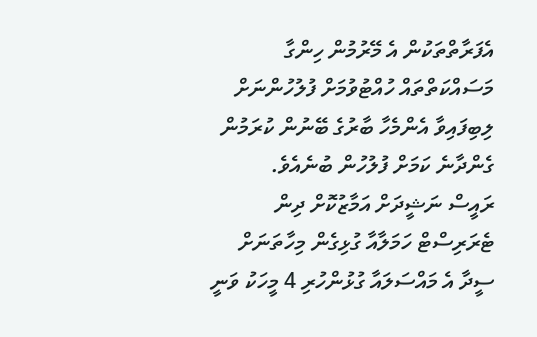އެފަރާތްތަކުން އެ މޭރުމުން ހިންގާ މަސައްކަތްތައް ހުއްޓުވުމަށް ފުލުހުންނަށް ލިބިފައިވާ އެންމެހާ ބާރުގެ ބޭނުން ކުރަމުން ގެންދާނެ ކަމަށް ފުލުހުން ބުނެއެވެ.
ރައީސް ނަޝީދަށް އަމާޒުކޮށް ދިން ޓެރަރިސްޓް ހަމަލާއާ ގުޅިގެން މިހާތަނަށް ސީދާ އެ މައްސަލައާ ގުޅުންހުރި 4 މީހަކު ވަނީ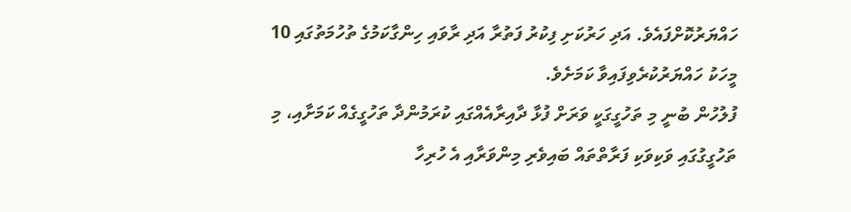ހައްޔަރުކޮށްފައެވެ. އަދި ހަރުކަށި ފިކުރު ފަތުރާ އަދި ރާވައި ހިންގާކަމުގެ ތުހުމަތުގައި 10 މީހަކު ހައްޔަރުކުރެވިފައިވާ ކަމަށެވެ.
ފުލުހުން ބުނީ މި ތަހުގީގަކީ ވަރަށް ފުޅާ ދާއިރާއެއްގައި ކުރަމުންދާ ތަހުގީގެއް ކަމަށާއި، މި ތަހުގީގުގައި ވަކިވަކި ފަރާތްތައް ބައިވެރި މިންވަރާއި އެ ހުރިހާ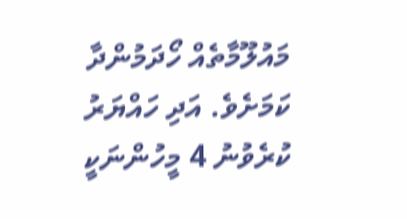މައުލޫމާތެއް ހޯދަމުންދާ ކަމަށެވެ. އަދި ހައްޔަރު ކުރެވުނު 4 މީހުންނަކީ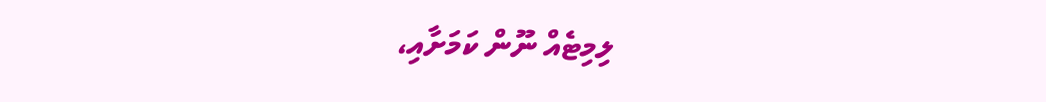ލިމިޓެއް ނޫން ކަމަށާއި،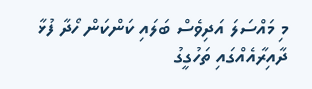މި މައްސަލަ އަދިވެސް ބަލައި ކަންކަން ހޯދާ ފުޅާ ދާއިރާއެއްގައި ތަހުގީގު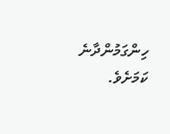ހިންގަމުންދާނެ ކަމަށެވެ.